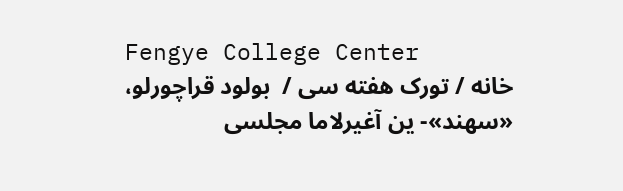Fengye College Center
خانه / تورک هفته سی /  بولود قراچورلو، «سهند»- ین آغیرلاما مجلسی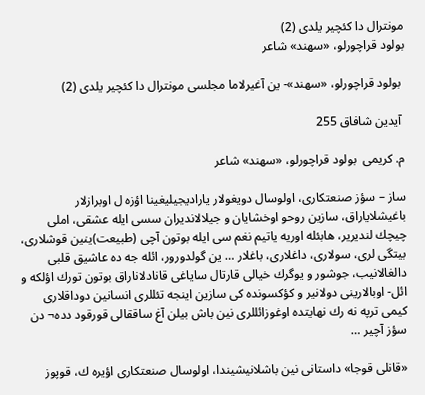مونترال دا کئچیر یلدی (2)
بولود قراچورلو، «سهند» شاعر

 بولود قراچورلو، «سهند»- ین آغیرلاما مجلسی مونترال دا کئچیر یلدی (2)

 آیدین شافاق 255

م. کریمی  بولود قراچورلو، «سهند» شاعر

ساز – سؤز صنعتكاری، اولوسال دویغولار یارادیجیلیغینا اؤزه ل اوبرازلار باغیشلایاراق، سازین روحو اوخشایان و جیلالاندیران سسی ایله عشقی، املی چیچك لندیریر، هابئله اوریه یاتیم نغم سی ایله بوتون آچی (طبیعت)ینین قوشلاری، بیتگی لری، سولاری، داغلاری، باغلار … ین گولدورور، ائله جه ده عاشیق قلبی دالغالانیب، جوشور و یوگرك خیالی قارتال سایاغی قانادلاناراق بوتون تورك اؤلكه و ائل- اوبالارینی دولانیر و كؤكسونده كی سازین اینجه تئللری انسانین دوداقلاری كیمی ترپه نه رك نهایتده اوغوزائللری نین باش بیلن آغ ساققالی قورقود دده¬ دن سؤز آچیر …

«قانلی قوجا» داستانی نین باشلانیشیندا، اولوسال صنعتكاری اؤیره ك، قوپوز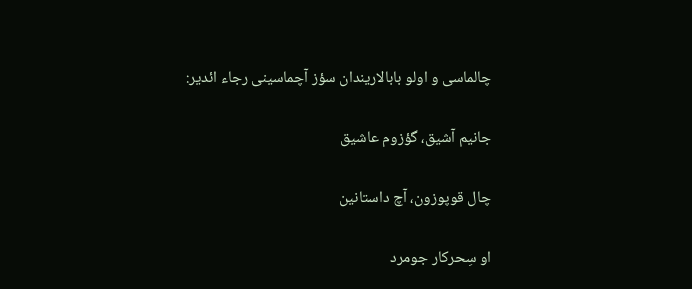چالماسی و اولو بابالاریندان سؤز آچماسینی رجاء ائدیر:

جانیم آشیق، گؤزوم عاشیق

چال قوپوزون، آچ داستانین

او سِحركار جومرد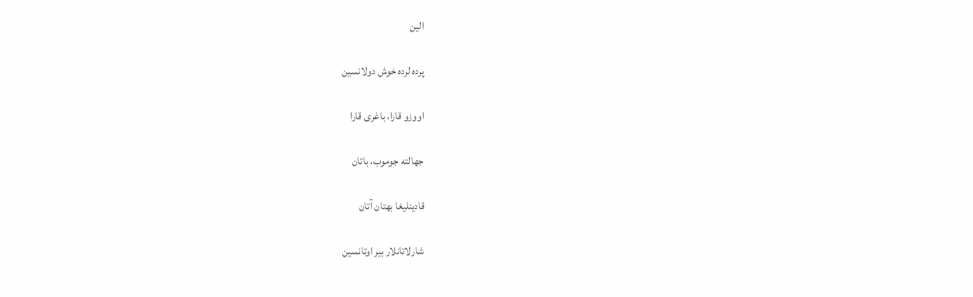الین

پرده لرده خوش دولانسین

اووزو قارا، باغری قارا

جهالته جوموب، باتان

قادینلیغا بهتان آتان

شارلاتانلار بیر اوتانسین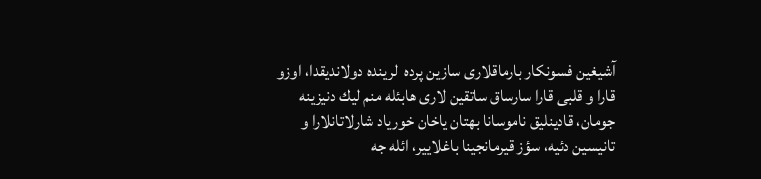آشیغین فسونكار بارماقلاری سازین پرده  لرینده دولاندیقدا، اوزو قارا و قلبی قارا سارساق ساتقین لاری هابئله منم لیك دنیزینه جومان، قادینلیق ناموسانا بهتان یاخان خوریاد شارلاتانلارا و تانیسین دئیه، سؤز قیرمانجینا باغلاییر، ائله جه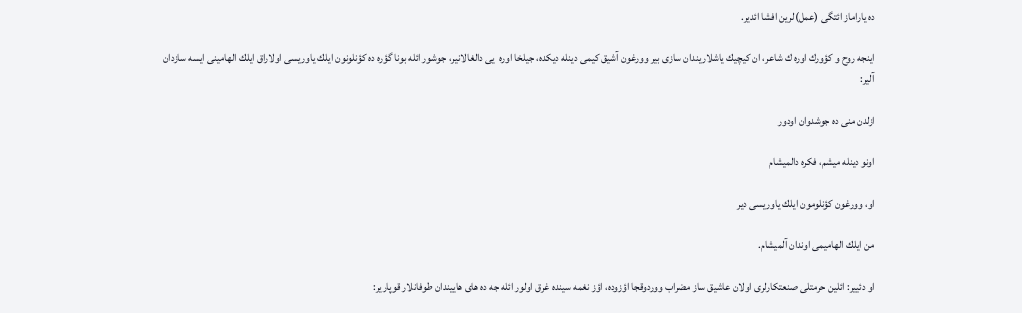ده یاراماز ائتگی (عمل)لرین افشا ائدیر.

اینجه روح و كؤورك اوره ك شاعر، ان كیچیك یاشلاریندان سازی بیر وورغون آشیق كیمی دینله دیكده، جیلخا اوره  یی دالغالانیر، جوشور ائله بونا گؤره ده كؤنلونون ایلك یاوریسی اولاراق ایلك الهامینی ایسه سازدان آلیر:

ازلدن منی ده جوشدوان اودور

اونو دینله میشم، فكره دالمیشام

او، وورغون كؤنلومون ایلك یاوریسی دیر

من ایلك الهامیمی اوندان آلمیشام.

او دئییر: ائلین حرمتلی صنعتكارلری اولان عاشیق ساز مضراب ووردوقجا اؤزوده، اؤز نغمه سینده غرق اولور ائله جه ده های هاییندان طوفانلار قوپاریر: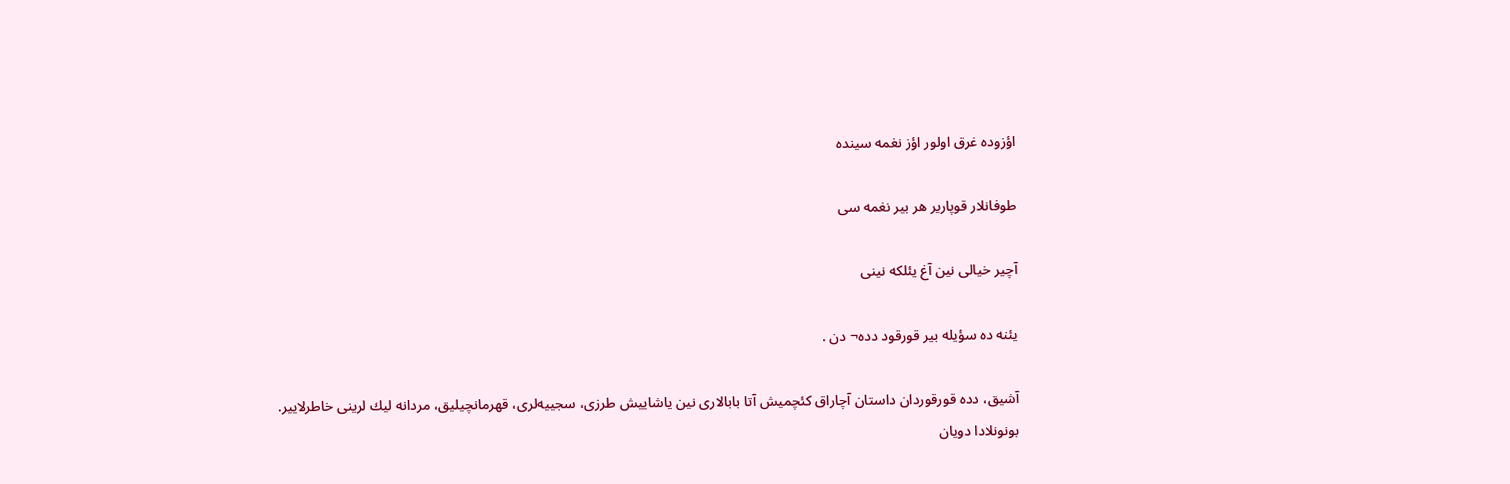اؤزوده غرق اولور اؤز نغمه سینده

طوفانلار قوپاریر هر بیر نغمه سی

آچیر خیالی نین آغ یئلكه نینی

یئنه ده سؤیله بیر قورقود دده¬ دن .

آشیق، دده قورقوردان داستان آچاراق كئچمیش آتا بابالاری نین یاشاییش طرزی، سجییه‌لری، قهرمانچیلیق، مردانه لیك لرینی خاطرلاییر. بونونلادا دویان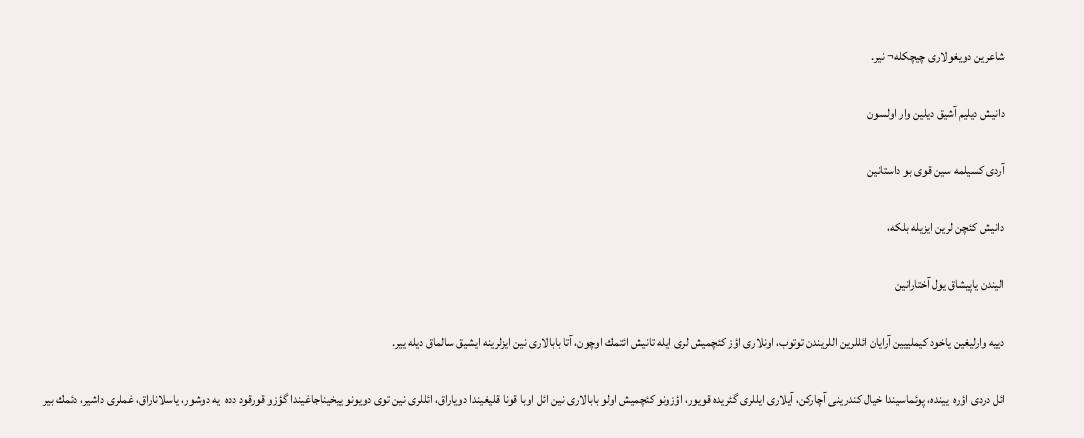شاعرین دویغولاری چیچكله¬ نیر.

دانیش دیلیم آشیق دیلین وار اولسون

آردی كسیلمه سین قوی بو داستانین

دانیش كئچن لرین ایزیله بلكه،

الیندن یاپیشاق یول آختارانین

دییه وارلیغین یاخود كیملییین آرایان ائللرین اللریندن توتوب، اونلاری اؤز كئچمیش لری ایله تانیش ائتمك اوچون، آتا بابالاری نین ایزلرینه ایشیق سالماق دیله ییر.

ائل دردی اؤره  یینده، پوئماسیندا خیال كندرینی آچاركن، آیلاری ایللری گئریده قویور، اؤزونو كئچمیش اولو بابالاری نین ائل اوبا قونا قلیغیندا دویاراق، ائللری نین توی دویونو ییخیناجاغیندا گؤزو قورقود دده  یه دوشور، یاسلاناراق، غملری داشیر، دئمك بیر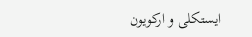ایستكلی و اركویون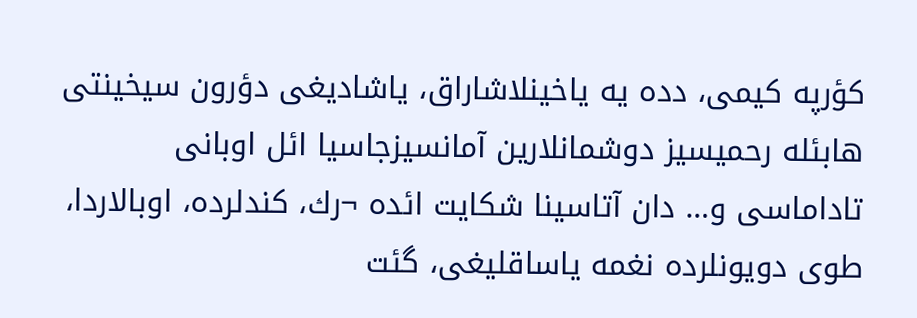كؤرپه كیمی، دده یه یاخینلاشاراق، یاشادیغی دؤرون سیخینتی هابئله رحمیسیز دوشمانلارین آمانسیزجاسیا ائل اوبانی تاداماسی و… دان آتاسینا شكایت ائده ¬رك، كندلرده، اوبالاردا، طوی دویونلرده نغمه یاساقلیغی، گئت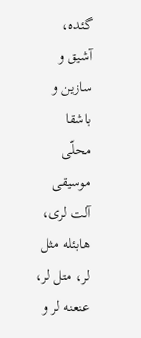گئده، آشیق و سازین و باشقا محلّی موسیقی آلت لری، هابئله مثل لر، متل لر، عنعنه لر و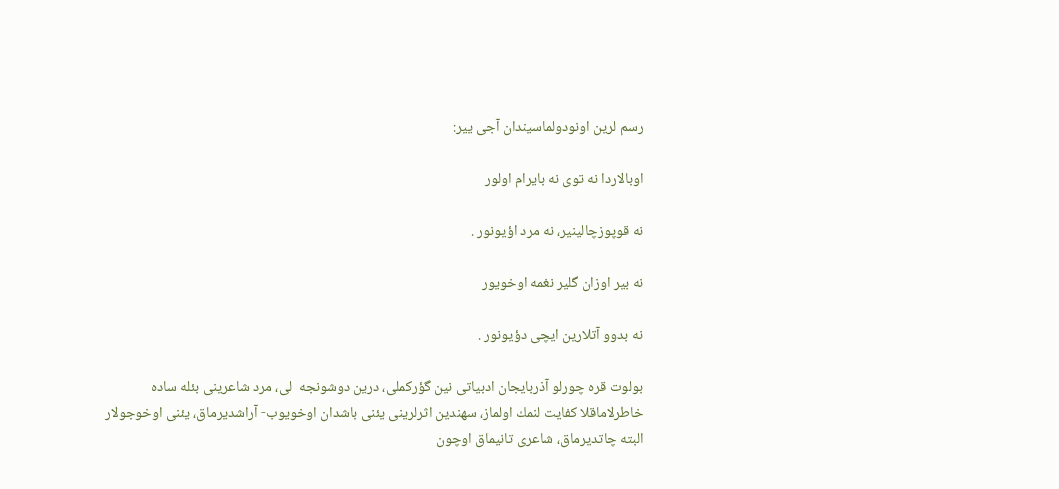رسم لرین اونودولماسیندان آجی ییر:

اوبالاردا نه توی نه بایرام اولور

نه قوپوزچالینیر، نه مرد اؤیونور .

نه بیر اوزان گلیر نغمه اوخویور

نه بدوو آتلارین ایچی دؤیونور .

بولوت قره چورلو آذربایجان ادبیاتی نین گؤركملی، درین دوشونجه  لی، مرد شاعرینی بئله ساده خاطرلاماقلا كفایت لنمك اولماز، سهندین اثرلرینی یئنی باشدان اوخویوب- آراشدیرماق، یئنی اوخوجولار البته چاتدیرماق، شاعری تانیماق اوچون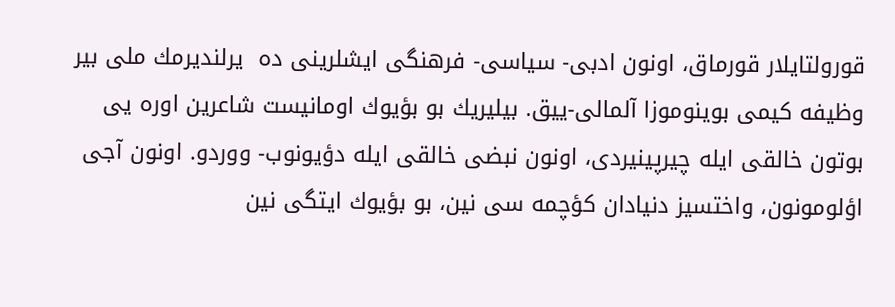قورولتایلار قورماق، اونون ادبی- سیاسی- فرهنگی ایشلرینی ده  یرلندیرمك ملی بیر وظیفه كیمی بوینوموزا آلمالی-ییق. بیلیریك بو بؤیوك اومانیست شاعرین اوره یی بوتون خالقی ایله چیرپینیردی، اونون نبضی خالقی ایله دؤیونوب- ووردو. اونون آجی اؤلومونون، واختسیز دنیادان كؤچمه سی نین، بو بؤیوك ایتگی نین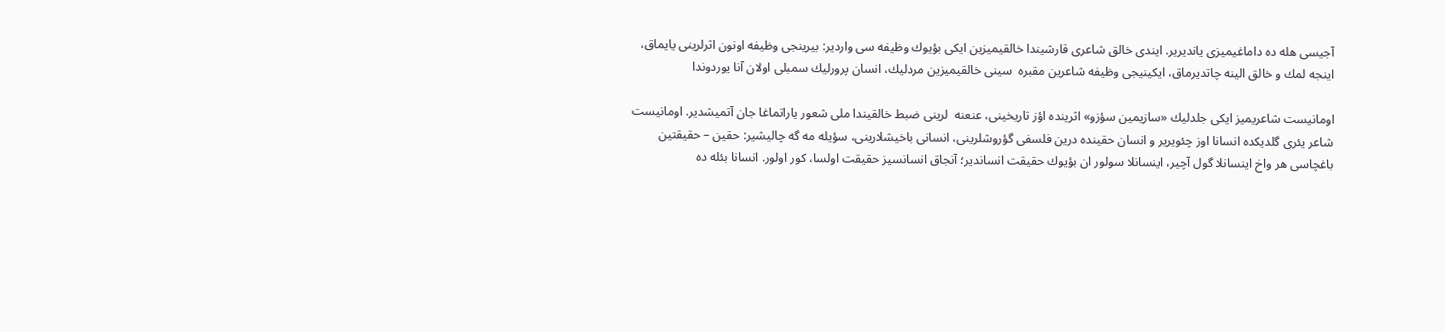آجیسی هله ده داماغیمیزی یاندیریر. ایندی خالق شاعری قارشیندا خالقیمیزین ایكی بؤیوك وظیفه سی واردیر: بیرینجی وظیفه اونون اثرلرینی یایماق، اینجه لمك و خالق الینه چاتدیرماق، ایكینیجی وظیفه شاعرین مقبره  سینی خالقیمیزین مردلیك، انسان پرورلیك سمبلی اولان آنا یوردوندا

اومانیست شاعریمیز ایكی جلدلیك «سازیمین سؤزو» اثرینده اؤز تاریخینی، عنعنه  لرینی ضبط خالقیندا ملی شعور یاراتماغا جان آتمیشدیر. اومانیست شاعر یئری گلدیكده انسانا اوز چئویریر و انسان حقینده درین فلسفی گؤروشلرینی، انسانی باخیشلارینی، سؤیله مه گه چالیشیر: حقین – حقیقتین باغچاسی هر واخ اینسانلا گول آچیر، اینسانلا سولور ان بؤیوك حقیقت انساندیر؛ آنجاق انسانسیز حقیقت اولسا، كور اولور. انسانا بئله ده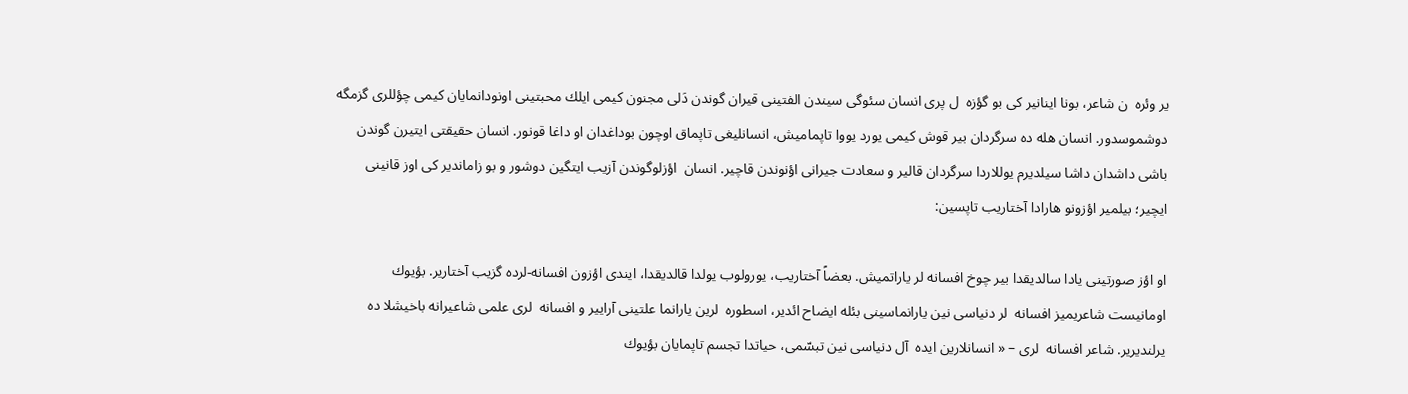یر وئره  ن شاعر، بونا اینانیر كی بو گؤزه  ل پری انسان سئوگی سیندن الفتینی قیران گوندن دَلی مجنون كیمی ایلك محبتینی اونودانمایان كیمی چؤللری گزمگه دوشموسدور. انسان هله ده سرگردان بیر قوش كیمی یورد یووا تاپمامیش، انسانلیغی تاپماق اوچون بوداغدان او داغا قونور. انسان حقیقتی ایتیرن گوندن باشی داشدان داشا سیلدیرم یوللاردا سرگردان قالیر و سعادت جیرانی اؤنوندن قاچیر. انسان  اؤزلوگوندن آزیب ایتگین دوشور و بو زاماندیر كی اوز قانینی ایچیر؛ بیلمیر اؤزونو هارادا آختاریب تاپسین:

او اؤز صورتینی یادا سالدیقدا بیر چوخ افسانه لر یاراتمیش. بعضاً آختاریب، یورولوب یولدا قالدیقدا، ایندی اؤزون افسانه-لرده گزیب آختاریر. بؤیوك اومانیست شاعریمیز افسانه  لر دنیاسی نین یارانماسینی بئله ایضاح ائدیر، اسطوره  لرین یارانما علتینی آراییر و افسانه  لری علمی شاعیرانه باخیشلا ده  یرلندیریر. شاعر افسانه  لری – « انسانلارین ایده  آل دنیاسی نین تبسّمی، حیاتدا تجسم تاپمایان بؤیوك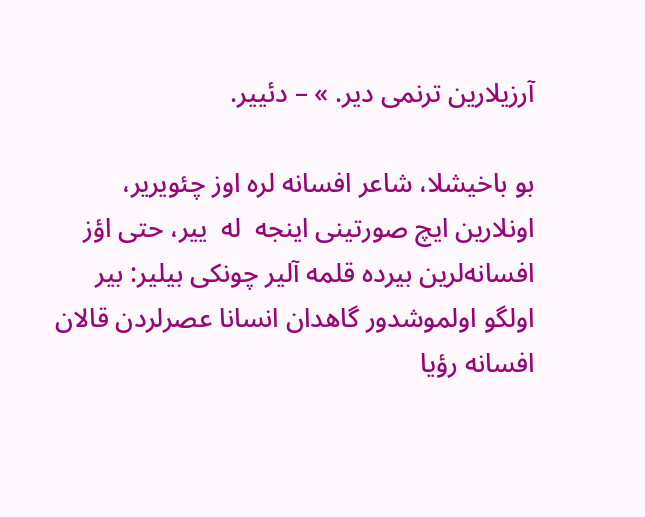آرزیلارین ترنمی دیر. » – دئییر.

بو باخیشلا، شاعر افسانه لره اوز چئویریر، اونلارین ایچ صورتینی اینجه  له  ییر، حتی اؤز افسانه‌لرین بیرده قلمه آلیر چونكی بیلیر: بیر اولگو اولموشدور گاهدان انسانا عصرلردن قالان افسانه رؤیا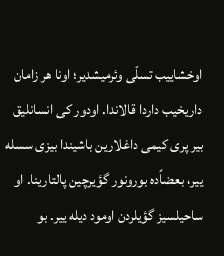اوخشاییب تسلّی وئرمیشدیر؛ اونا هر زامان داریخیب داردا قالاندا. اودور كی انسانلیق بیر پری كیمی داغلارین باشیندا بیزی سسله  ییر، بعضاًده بورونور گؤیرچین پالتارینا. او ساحیلسیز گؤیلردن اومود دیله ییر. بو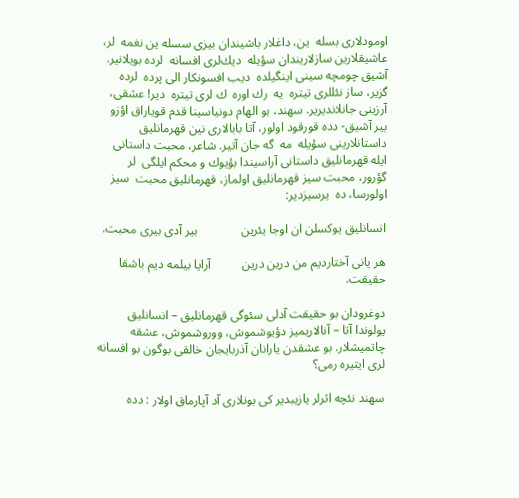اومودلاری بسله  ین، داغلار باشیندان بیزی سسله ین نغمه  لر، عاشیقلارین سازلاریندان سؤیله  دیك‌لری افسانه  لرده بویلانیر. آشیق چومچه سینی اینگیلده  دیب افسونكار الی پرده  لرده گزیر، ساز نئللری تیتره  یه  رك اوره  ك لری تیتره  دیر! عشقی، آرزینی جانلاندیریر. سهند، بو الهام دونیاسینا قدم قویاراق اؤزو بیر آشیق- دده قورقود اولور، آتا بابالاری نین قهرمانلیق داستانلارینی سؤیله  مه  گه جان آتیر. شاعر، محبت داستانی ایله قهرمانلیق داستانی آراسیندا بؤیوك و محكم ایلگی  لر گؤرور، محبت سیز قهرمانلیق اولماز، قهرمانلیق محبت  سیز اولورسا، ده  یرسیزدیر:

انسانلیق یوكسلن ان اوجا یئرین              بیر آدی بیری محبت.

هر یانی آختاردیم من درین درین          آرایا بیلمه دیم باشقا حقیقت.

دوغرودان بو حقیقت آدلی سئوگی قهرمانلیق – انسانلیق یولوندا آتا – آنالاریمیز دؤیوشموش، ووروشموش، عشقه چاتمیشلار. بو عشقدن یارانان آذربایجان خالقی بوگون بو افسانه لری ایتیره رمی؟

سهند نئچه اثرلر یازیبدیر كی بونلاری آد آپارماق اولار : دده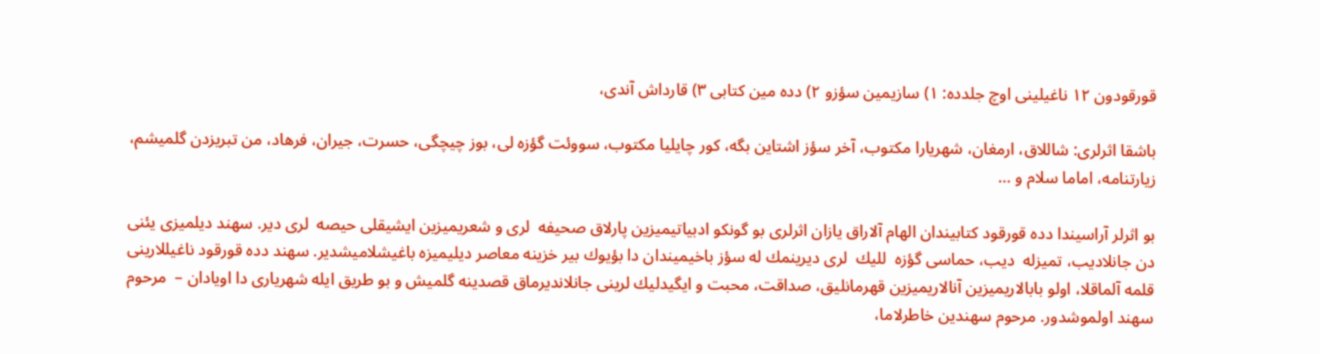قورقودون ۱۲ ناغیلینی اوچ جلدده: ۱) سازیمین سؤزو ۲) دده مین كتابی ۳) قارداش آندی،

باشقا اثرلری: شاللاق، ارمغان، شهریارا مكتوب، آخر سؤز اشتاین بگه، كور چایلیا مكتوب، سووئت گؤزه لی، بوز چیچگی، حسرت، جیران، فرهاد، من تبریزدن گلمیشم، زیارتنامه، اماما سلام و …

بو اثرلر آراسیندا دده قورقود كتابیندان الهام آلاراق یازان اثرلری بو گونكو ادبیاتیمیزین پارلاق صحیفه  لری و شعریمیزین ایشیقلی حیصه  لری دیر. سهند دیلمیزی یئنی دن جانلادیب، تمیزله  دیب، حماسی گؤزه  للیك  لری دیرینمك له سؤز باخیمیندان دا بؤیوك بیر خزینه معاصر دیلیمیزه باغیشلامیشدیر. سهند دده قورقود ناغیللارینی قلمه آلماقلا، اولو بابالاریمیزین آنالاریمیزین قهرمانلیق، صداقت، محبت و ایگیدلیك لرینی جانلاندیرماق قصدینه گلمیش و بو طریق ایله شهریاری دا اویادان –  مرحوم سهند اولموشدور. مرحوم سهندین خاطرلاما،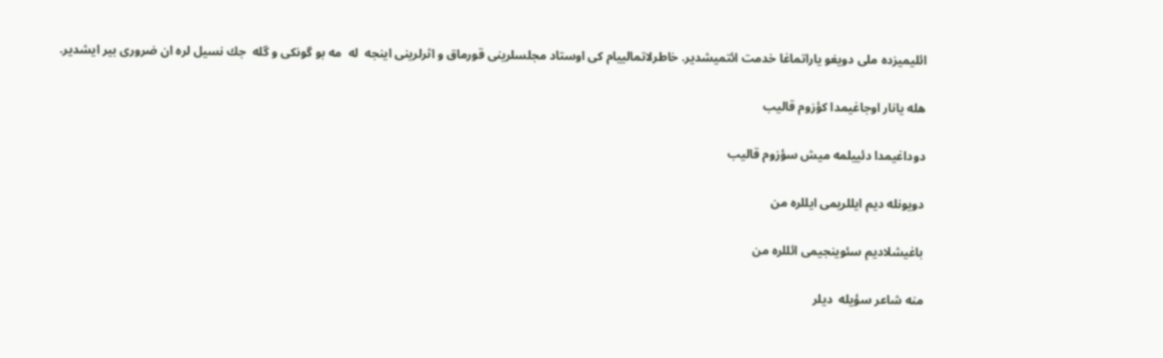ائلیمیزده ملی دویغو یاراتماغا خدمت ائتمیشدیر. خاطرلاتمالییام كی اوستاد مجلسلرینی قورماق و اثرلرینی اینجه  له  مه بو گونكی و گله  جك نسیل لره ان ضروری بیر ایشدیر.

هله یانار اوجاغیمدا كؤزوم قالیب

دوداغیمدا دئییلمه میش سؤزوم قالیب

دویونله دیم ایللریمی ایللره من

باغیشلادیم سئوینجیمی ائللره من

منه شاعر سؤیله  دیلر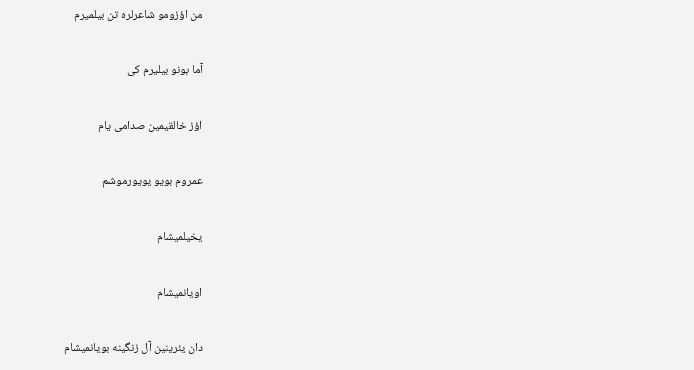من اؤزومو شاعرلره تن بیلمیرم

آما بونو بیلیرم كی

اؤز خالقیمین صدامی یام

عمروم بویو یویورموشم

یخیلمیشام

اویانمیشام

دان یئرینین آل زنگینه بویانمیشام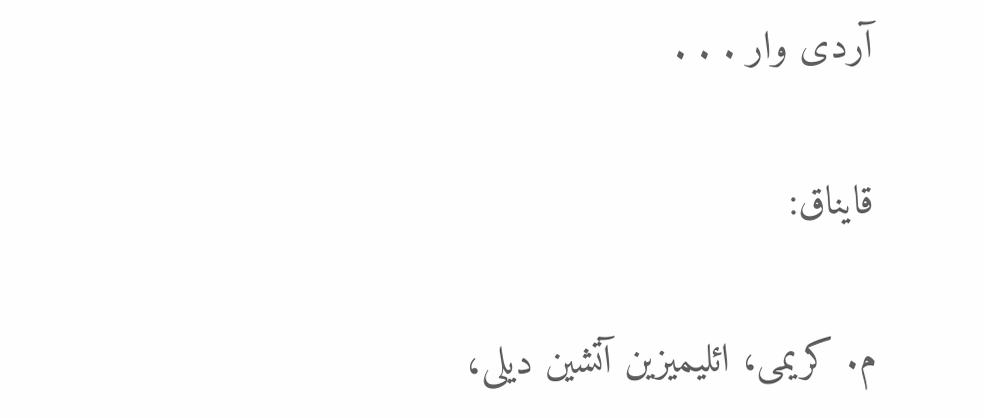آردی وار . . .

قایناق:

م. کریمی، ائلیمیزین آتشین دیلی،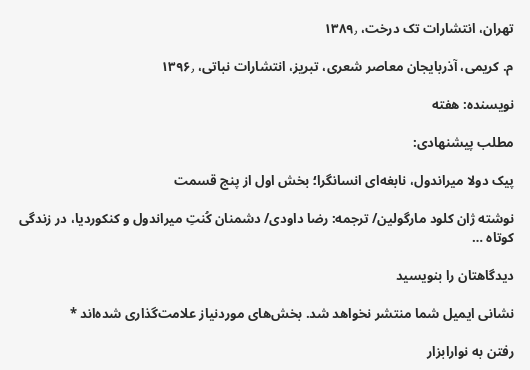تهران، انتشارات تک درخت، ۱۳۸۹٫

م. کریمی، آذربایجان معاصر شعری، تبریز، انتشارات نباتی، ۱۳۹۶٫

نویسنده: هفته

مطلب پیشنهادی:

پیک دولا میراندول، نابغه‌ای انسانگرا؛ بخش اول از پنج قسمت

نوشته ژان کلود مارگولین/ ترجمه: رضا داودی/ دشمنان کُنتِ میراندول و کنکوردیا، در زندگی کوتاه …

دیدگاهتان را بنویسید

نشانی ایمیل شما منتشر نخواهد شد. بخش‌های موردنیاز علامت‌گذاری شده‌اند *

رفتن به نوارابزار